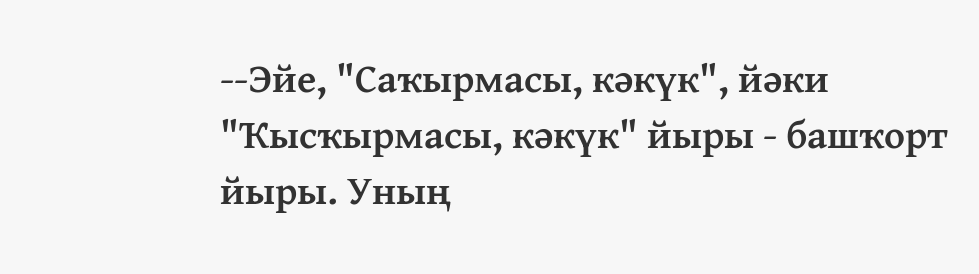--Эйе, "Саҡырмасы, кәкүк", йәки "Ҡысҡырмасы, кәкүк" йыры - башҡорт йыры. Уның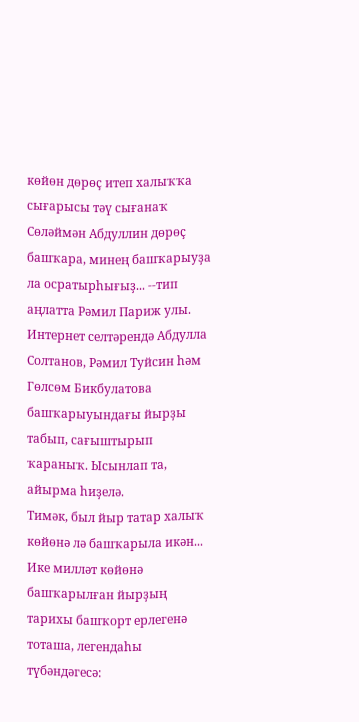көйөн дөрөҫ итеп халыҡҡа сығарысы тәү сығанаҡ Сөләймән Абдуллин дөрөҫ башҡара, минең башҡарыуҙа ла осратырһығыҙ... --тип аңлатта Рәмил Париж улы.
Интернет селтәрендә Абдулла Солтанов, Рәмил Туйсин һәм Гөлсөм Бикбулатова башҡарыуындағы йырҙы табып, сағыштырып ҡараныҡ. Ысынлап та, айырма һиҙелә.
Тимәк, был йыр татар халыҡ көйөнә лә башҡарыла икән... Ике милләт көйөнә башҡарылған йырҙың тарихы башҡорт ерлегенә тоташа, легендаһы түбәндәгесә: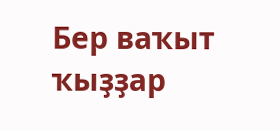Бер ваҡыт ҡыҙҙар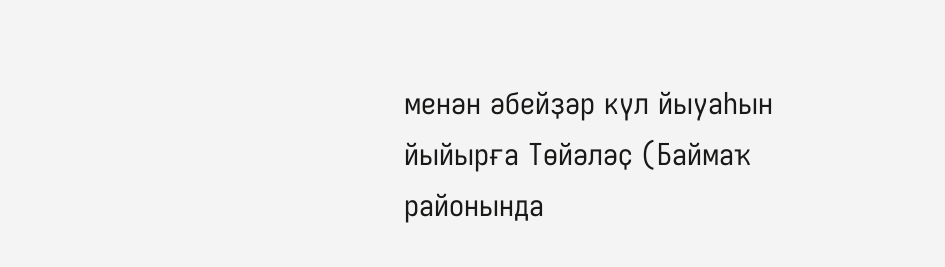менән әбейҙәр күл йыуаһын йыйырға Төйәләҫ (Баймаҡ районында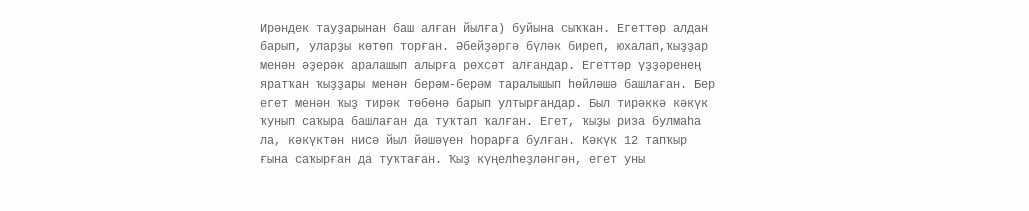Ирәндек тауҙарынан баш алған йылға) буйына сыҡҡан. Егеттәр алдан барып, уларҙы көтөп торған. Әбейҙәргә бүләк биреп, юхалап,ҡыҙҙар менән әҙерәк аралашып алырға рөхсәт алғандар. Егеттәр үҙҙәренең яратҡан ҡыҙҙары менән берәм-берәм таралышып һөйләшә башлаған. Бер егет менән ҡыҙ тирәк төбөнә барып ултырғандар. Был тирәккә кәкүк ҡунып саҡыра башлаған да туҡтап ҡалған. Егет, ҡыҙы риза булмаһа ла, кәкүктән нисә йыл йәшәүен һорарға булған. Кәкүк 12 тапҡыр ғына саҡырған да туҡтаған. Ҡыҙ күңелһеҙләнгән, егет уны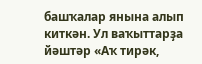башҡалар янына алып киткән. Ул ваҡыттарҙа йәштәр «Аҡ тирәк,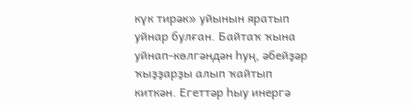күк тирәк» уйынын яратып уйнар булған. Байтаҡ ҡына уйнап-көлгәндән һуң, әбейҙәр ҡыҙҙарҙы алып ҡайтып киткән. Егеттәр һыу инергә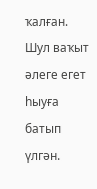ҡалған. Шул ваҡыт әлеге егет һыуға батып үлгән.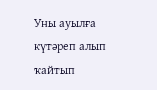Уны ауылға күтәреп алып ҡайтып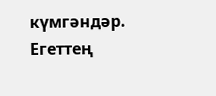күмгәндәр. Егеттең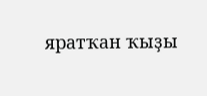яратҡан ҡыҙы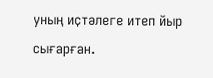уның иҫтәлеге итеп йыр сығарған.